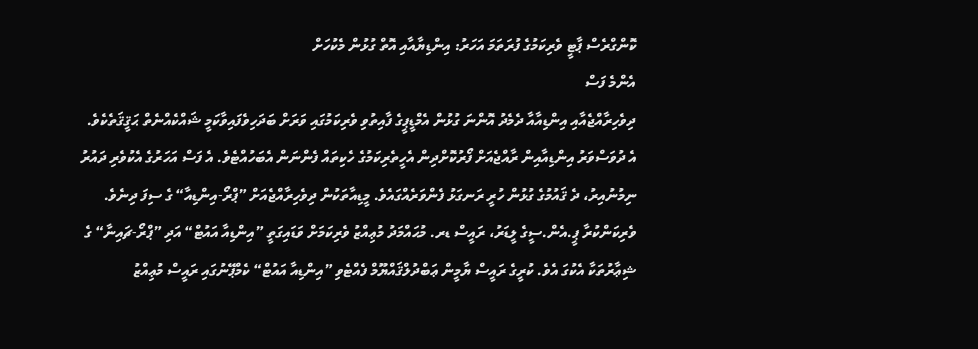ކޮންގްރެސް ޕާޓީ ވެރިކަމުގެ ފުރަތަމަ އަހަރު: އިންޑިޔާއާއި އޮތް ގުޅުން މެކުހަށް
އެންމެ ފަސް
ދިވެހިރާއްޖެއާއި އިންޑިއާއާ ދެމެދު އޮންނަ ގުޅުން އެމްޑީޕީގެ ފާއިތުވި ވެރިކަމުގައި ވަރަށް ބަދަހިވެފައިވާކަމީ ޝައްކެއްނެތް ޙަޤީޤަތެކެވެ. އެ ދުވަސްވަރު އިންޑިއާއިން ރާއްޖެއަށް ފޯރުކޮށްދިން އެހީތެރިކަމުގެ ހެކިތައް ފެންނަން އެބަހުއްޓެވެ. އެ ފަސް އަހަރުގެ އެކުވެރި ދައުރު ނިމުނުއިރު، ދެ ޤައުމުގެ ގުޅުން ހުރީ ރަނގަޅު ފެންވަރެއްގައެވެ. މީޑިއާތަކުން ދިވެހިރާއްޖެއަށް ”ޕްރޯ-އިންޑިއާ“ ގެ ސިފަ ދިނެވެ.
ވެރިކަންކުރާ ޕީ.އެން.ސީގެ ލީޑަރު، ރައީސް ޑރ. މުޙައްމަދު މުޢިއްޒު ވެރިކަމަށް ވަޑައިގަތީ ”އިންޑިއާ އައުޓް“ އަދި ”ޕްރޯ-ޗައިނާ“ ގެ ޝިޢާރުތަކާ އެކުގަ އެވެ. ކުރީގެ ރައީސް ޔާމީން ޢަބްދުލްޤައްޔޫމް ފެއްޓެވި ”އިންޑިއާ އައުޓް“ ކެމްޕޭނުގައި ރައީސް މުޢިއްޒު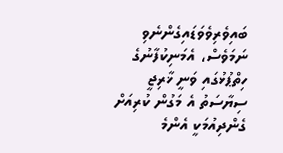ބައިވެރިވެވަޑައިގެންނެވި ނަމަވެސް، އެމަނިކުފާނުގެ ހިތްޕުޅުގައި ވަނީ ޚާރިޖީ ސިޔާސަތު އެ މަގުން ކުރިއަށް ގެންދިއުމަކީ އެންމެ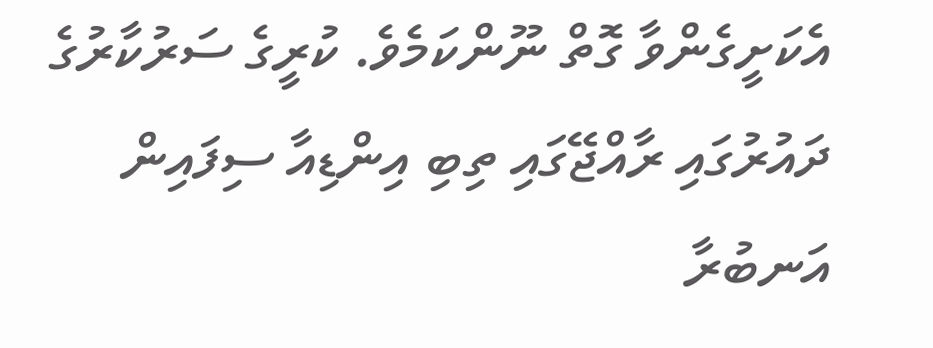އެކަށީގެންވާ ގޮތް ނޫންކަމެވެ. ކުރީގެ ސަރުކާރުގެ ދައުރުގައި ރާއްޖޭގައި ތިބި އިންޑިއާ ސިފައިން އަނބުރާ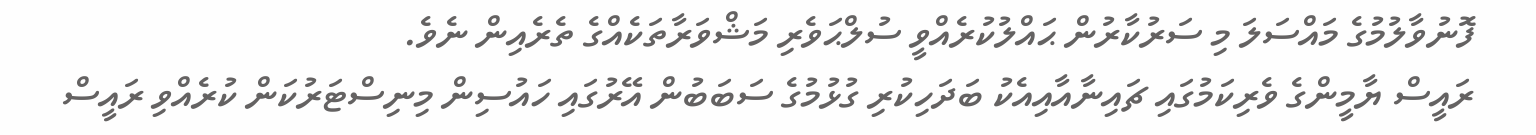ފޮނުވާލުމުގެ މައްސަލަ މި ސަރުކާރުން ޙައްލުކުރެއްވީ ސުލްޙަވެރި މަޝްވަރާތަކެއްގެ ތެރެއިން ނެވެ.
ރައީސް ޔާމީންގެ ވެރިކަމުގައި ޗައިނާއާއިއެކު ބަދަހިކުރި ގުޅުމުގެ ސަބަބުން އޭރުގައި ހައުސިން މިނިސްޓަރުކަން ކުރެއްވި ރައީސް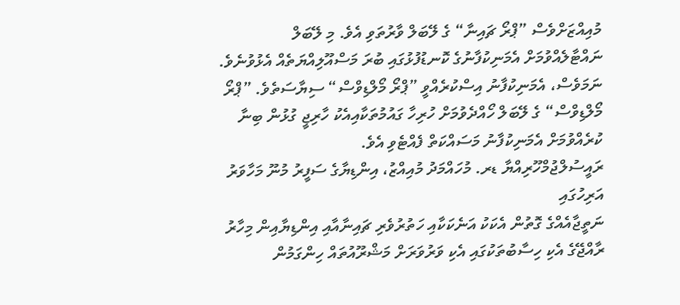މުއިއްޒަށްވެސް ”ޕްރޯ ޗައިނާ“ ގެ ލޭބަލް ވާރުތަވި އެވެ. މި ލޭބަލް ނައްޓާލެއްވުމަށް އެމަނިކުފާނުގެ ކޮނޑުފުޅުގައި ބުރަ މަސްއޫލިއްޔަތެއް އެޅުވުނެވެ. ނަމަވެސް، އެމަނިކުފާނު އިސްކުރެއްވީ ”ޕްރޯ މޯލްޑިވްސް“ ސިޔާސަތެވެ. ”ޕްރޯ މޯލްޑިވްސް“ ގެ ލޭބަލް ހޯއްދެވުމަށް ހުރިހާ ގައުމުތަކާއިއެކު ހާރިޖީ ގުޅުން ބިނާ ކުރެއްވުމަށް އެމަނިކުފާނު މަސައްކަތް ފެއްޓެވި އެވެ.
ރައީސުލްޖުމްހޫރިއްޔާ ޑރ. މުހައްމަދު މުއިއްޒު، އިންޑިޔާގެ ސަފީރު މުނޫ މަހާވަރު އަރިހުގައި
ނަތީޖާއެއްގެ ގޮތުން އެކަކު އަނެކަކާއި ހަތުރުވެރި ޗައިނާއާއި އިންޑިޔާއިން މިހާރު ރާއްޖޭގެ އެކި ހިސާބުތަކުގައި އެކި ވަރުވަރަށް މަޝްރޫއުތައް ހިންގަމުން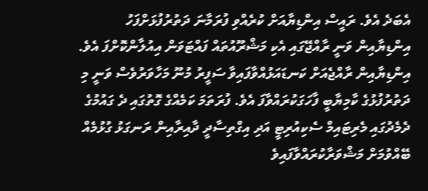އެބަދެ އެވެ. ރައީސް އިންޑިޔާއަށް ކުރެއްވި ފުރަމާނަ ދަތުރުފުޅަށްފަހު އިންޑިޔާއިން ވަނީ ރާއްޖޭގައި އެކި މަޝްރޫއުތައް ފައްޓަވަން އިއުލާންކޮށްފަ އެވެ. އިންޑިޔާއިން ރާއްޖެއަށް ކަނޑައަޅުއްވާފައިވާ ސަފީރު މުނޫ މަހާވަރުވެސް ވަނީ މި ދަތުރުފުޅުގެ ކާމިޔާބީ ފާހަގަކުރައްވާފަ އެވެ. ފުރަތަމަ ކަމެއްގެ ގޮތުގައި ދެ ގައުމުގެ ދެމެދުގައި މެރިޓައިމް ސެކިއުރިޓީ އަދި އިގްތިސާދީ ދާއިރާއިން ރަނގަޅު ގުޅުމެއް ބޭއްވުމަށް މަޝްވަރާކުރައްވާފައިވެ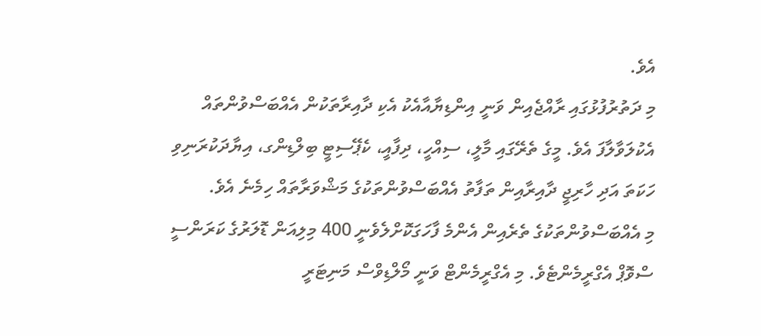އެވެ.
މި ދަތުރުފުޅުގައި ރާއްޖެއިން ވަނީ އިންޑިޔާއާއެކު އެކި ދާއިރާތަކުން އެއްބަސްވުންތައް އެކުލަވާލާފަ އެވެ. މީގެ ތެރޭގައި މާލީ، ސިއްހީ، ދިފާއީ، ކެޕޭސިޓީ ބިލްޑިންގ، އިޔާދަކުރަނިވި ހަކަތަ އަދި ހާރިޖީ ދާއިރާއިން ތަފާތު އެއްބަސްވުންތަކުގެ މަޝްވަރާތައް ހިމެނެ އެވެ.
މި އެއްބަސްވުންތަކުގެ ތެރެއިން އެންމެ ފާހަގަކޮށްލެވެނީ 400 މިލިއަން ޑޮލަރުގެ ކަރަންސީ ސްވޮޕް އެގްރީމެންޓެވެ. މި އެގްރީމެންޓް ވަނީ މޯލްޑިވްސް މަނިޓަރީ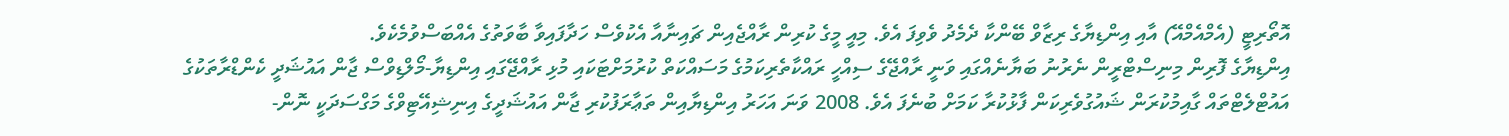އޮތޯރިޓީ (އެމްއެމްއޭ) އާއި އިންޑިޔާގެ ރިޒާވް ބޭންކާ ދެމެދު ވެވިފަ އެވެ. މިއީ މީގެ ކުރިން ރާއްޖެއިން ޗައިނާއާ އެކުވެސް ހަދާފައިވާ ބާވަތުގެ އެއްބަސްވުމެކެވެ.
އިންޑިޔާގެ ފޮރިން މިނިސްޓްރީން ނެރުނު ބަޔާނެއްގައި ވަނީ ރާއްޖޭގެ ސިއްހީ ރައްކާތެރިކަމުގެ މަސައްކަތް ކުރުމަށްޓަކައި މުޅި ރާއްޖޭގައި އިންޑިޔާ-މޯލްޑިވްސް ޖާން އައުޝަދީ ކެންޑްރާތަކުގެ އައުޓްލެޓްތައް ގާއިމުކުރަން ޝައުގުވެރިކަން ފާޅުކުރާ ކަމަށް ބުނެފަ އެވެ. 2008 ވަނަ އަހަރު އިންޑިޔާއިން ތަޢާރަފުކުރި ޖާން އައުޝަދީގެ އިނިޝިއޭޓިވްގެ މަގްސަދަކީ ނޮން-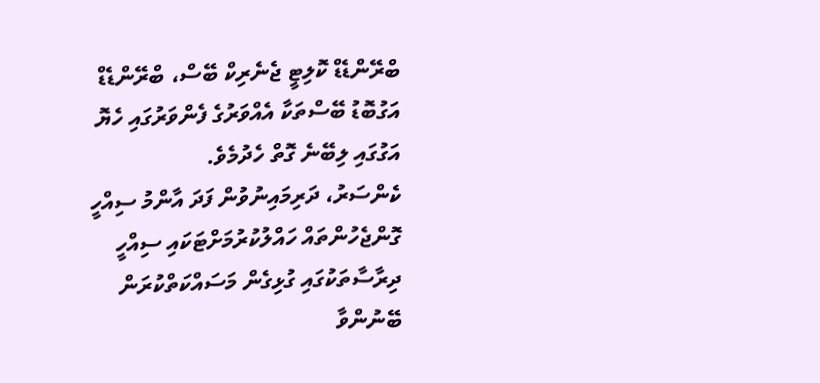ބްރޭންޑެޑް ކޮލިޓީ ޖެނެރިކް ބޭސް، ބްރޭންޑެޑް އަގުބޮޑު ބޭސްތަކާ އެއްވަރުގެ ފެންވަރުގައި ހެޔޮ އަގުގައި ލިބޭނެ ގޮތް ހެދުމެވެ.
ކެންސަރު، ދަރިމައިނުވުން ފަދަ އާންމު ސިއްހީ ގޮންޖެހުންތައް ހައްލުކުރުމަށްޓަކައި ސިއްހީ ދިރާސާތަކުގައި ގުޅިގެން މަސައްކަތްކުރަން ބޭނުންވާ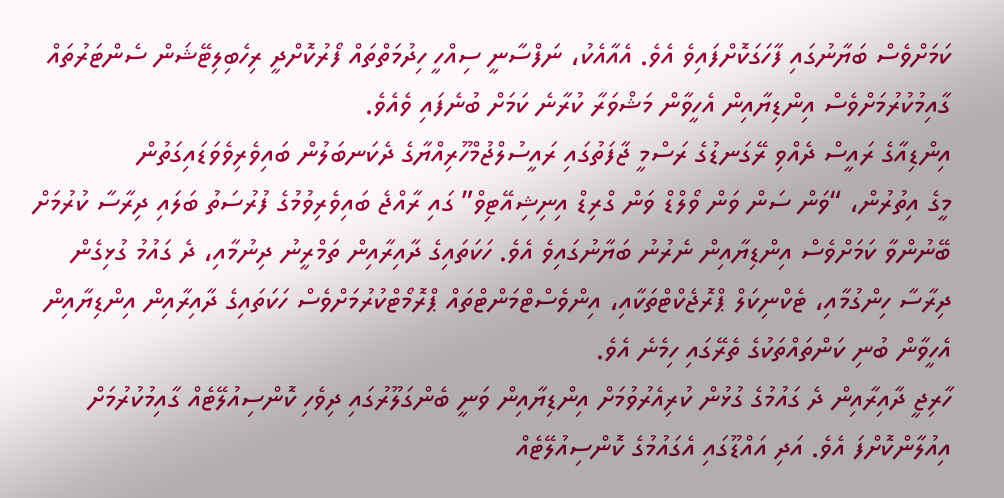ކަމަށްވެސް ބަޔާނުގައި ފާހަގަކޮށްފައިވެ އެވެ. އެއާއެކު، ނަފްސާނީ ސިއްހީ ހިދުމަތްތައް ފޯރުކޮށްދީ ރިހެބިލިޓޭޝަން ސެންޓަރުތައް ގާއިމުކުރުމަށްވެސް އިންޑިޔާއިން އެހީވާން މަޝްވަރާ ކުރާނެ ކަމަށް ބުނެފައި ވެއެވެ.
އިންޑިއާގެ ރައީސް ދެއްވި ރޭގަނޑުގެ ރަސްމީ ޖާފަތުގައި ރައީސުލްޖުމްހޫރިއްޔާގެ ދެކަނބަލުން ބައިވެރިވެވަޑައިގަތުން
މީގެ އިތުރުން، “ވަން ސަން ވަން ވޯލްޑް ވަން ގްރިޑް އިނިޝިއޭޓިވް” ގައި ރާއްޖެ ބައިވެރިވުމުގެ ފުރުސަތު ބަލައި ދިރާސާ ކުރުމަށް ބޭނުންވާ ކަމަށްވެސް އިންޑިޔާއިން ނެރުނު ބަޔާނުގައިވެ އެވެ. ހަކަތައިގެ ދާއިރާއިން ތަމްރީނު ދިނުމާއި، ދެ ގައުމު ގުޅިގެން ދިރާސާ ހިންގުމާއި، ޓެކްނިކަލް ޕްރޮޖެކްޓްތަކާއި، އިންވެސްޓްމަންޓްތައް ޕްރޮމޯޓްކުރުމަށްވެސް ހަކަތައިގެ ދާއިރާއިން އިންޑިޔާއިން އެހީވާން ބުނި ކަންތައްތަކުގެ ތެރޭގައި ހިމެނެ އެވެ.
ހާރިޖީ ދާއިރާއިން ދެ ގައުމުގެ ގުޅުން ކުރިއެރުވުމަށް އިންޑިޔާއިން ވަނީ ބެންގަލޫރުގައި ދިވެހި ކޮންސިއުލޭޓެއް ގާއިމުކުރުމަށް އިއުލާންކޮށްފަ އެވެ. އަދި އައްޑޫގައި އެގައުމުގެ ކޮންސިއުލޭޓެއް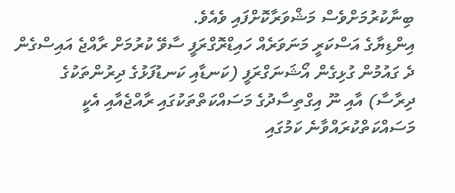ބިނާކުރުމަށްވެސް މަޝްވަރާކޮށްފައި ވެއެވެ.
އިންޑިޔާގެ އަސްކަރީ މަނަވަރެއް ހައިޑްރޮގްރަފީ ސާވޭ ކުރުމަށް ރާއްޖެ އައިސްގެން
ދެ ގައުމުން ގުޅިގެން އޯޝަނަގްރަފީ (ކަނޑާއި ކަނޑުފަޅުގެ ދިރުންތަކުގެ ދިރާސާ) އާއި ނޫ އިގްތިސާދުގެ މަސައްކަތްތަކުގައި ރާއްޖެއާއި އެކީ މަސައްކަތްކުރައްވާނެ ކަމުގައި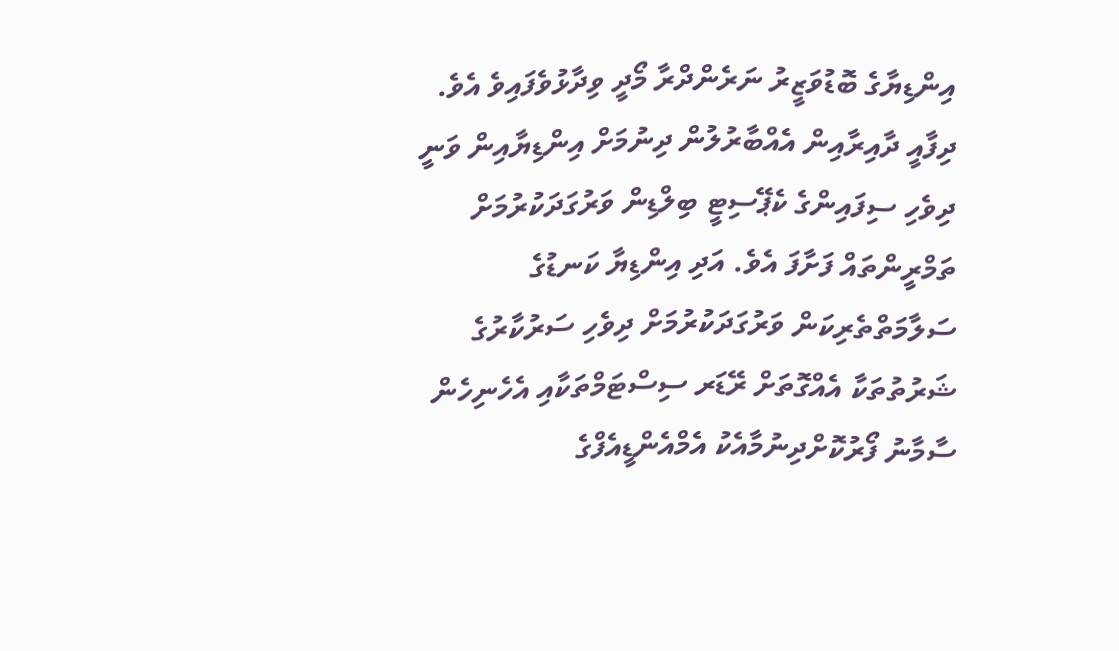އިންޑިޔާގެ ބޮޑުވަޒީރު ނަރެންދްރާ މޯދީ ވިދާޅުވެފައިވެ އެވެ. ދިފާއީ ދާއިރާއިން އެއްބާރުލުން ދިނުމަށް އިންޑިޔާއިން ވަނީ ދިވެހި ސިފައިންގެ ކެޕޭސިޓީ ބިލްޑިން ވަރުގަދަކުރުމަށް ތަމްރީންތައް ފަށާފަ އެވެ. އަދި އިންޑިޔާ ކަނޑުގެ ސަލާމަތްތެރިކަން ވަރުގަދަކުރުމަށް ދިވެހި ސަރުކާރުގެ ޝަރުތުތަކާ އެއްގޮތަށް ރޭޑަރ ސިސްޓަމްތަކާއި އެހެނިހެން ސާމާނު ފޯރުކޮށްދިނުމާއެކު އެމްއެންޑީއެފްގެ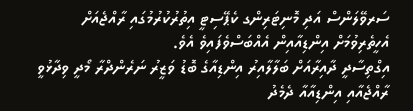ސަރވޭލަންސް އަދި މޮނިޓަރިންގ ކެޕޭސިޓީ އިތުރުކުރުމުގައި ރާއްޖެއަށް އެހީތެރިވުމަށް އިންޑިއާއިން އެއްބަސްވެފައިވެ އެވެ.
އިގްތިސާދީ ދާއިރާއަށް ބަލާލާއިރު އިންޑިއާގެ ބޮޑު ވަޒީރު ނަރެންދްރާ މޯދީ ވިދާޅުވީ ރާއްޖެއާއި އިންޑިއާއާ ދެމެދު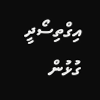އިގްތިސޯދީ ގުޅުން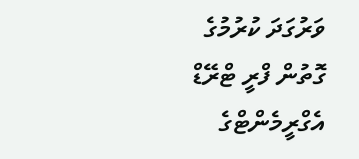ވަރުގަދަ ކުރުމުގެ ގޮތުން ފްރީ ޓްރޭޑް އެގްރީމެންޓްގެ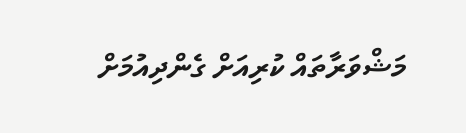މަޝްވަރާތައް ކުރިއަށް ގެންދިއުމަށް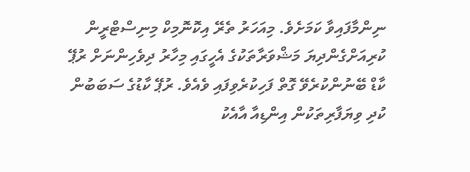ނިންމާފައިވާ ކަމަށެވެ. މިއަހަރު ތެރޭ އިކޮނޮމިކް މިނިސްޓްރީން ކުރިއަށްގެންދިޔަ މަޝްވަރާތަކުގެ އެހީގައި މިހާރު ދިވެހިންނަށް ރުޕޭ ކާޑް ބޭނުންކުރެވޭ ގޮތް ފަހިކުރެވިފައި ވެއެވެ. ރުޕޭ ކާޑުގެ ސަބަބުން ކުދި ވިޔަފާރިތަކުން އިންޑިއާ އާއެކު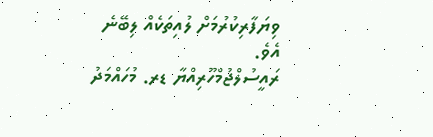ވިޔަފާރިކުރުމަށް ލުއިތަކެއް ލިބޭނެ އެވެ.
ރައީސުލްޖުމްހޫރިއްޔާ ޑރ. މުހައްމަދު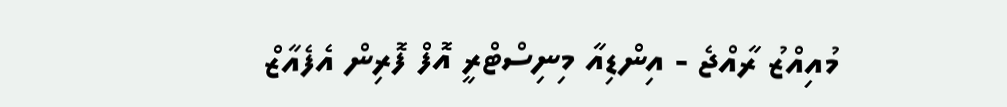މުއިއްޒު ރާއްޖެ - އިންޑިއާ މިނިސްޓްރީ އޮފް ފޮރިން އެފެއާޒް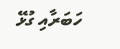ހަބަރާއި ގުޅޭ